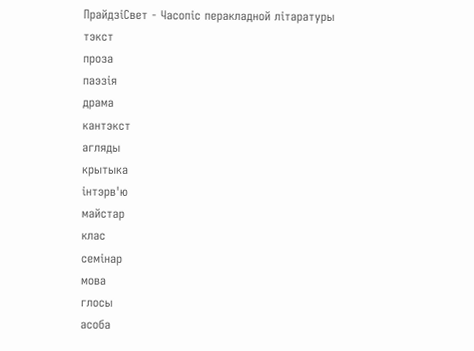ПрайдзіСвет - Часопіс перакладной літаратуры
тэкст
проза
паэзія
драма
кантэкст
агляды
крытыка
інтэрв'ю
майстар
клас
семінар
мова
глосы
асоба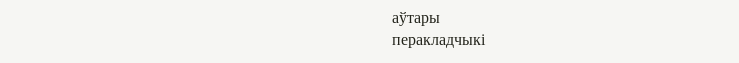аўтары
перакладчыкі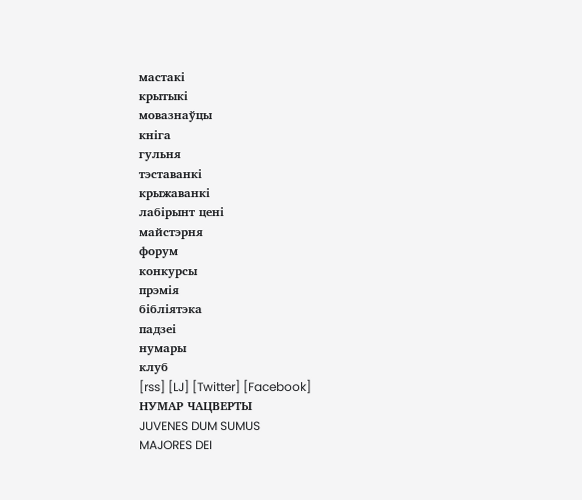мастакі
крытыкі
мовазнаўцы
кніга
гульня
тэставанкі
крыжаванкі
лабірынт цені
майстэрня
форум
конкурсы
прэмія
бібліятэка
падзеі
нумары
клуб
[rss] [LJ] [Twitter] [Facebook]
НУМАР ЧАЦВЕРТЫ
JUVENES DUM SUMUS
MAJORES DEI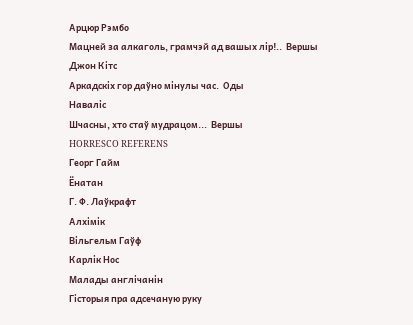Арцюр Рэмбо
Мацней за алкаголь, грамчэй ад вашых лір!..  Вершы
Джон Кітс
Аркадскіх гор даўно мінулы час.  Оды
Наваліс
Шчасны, хто стаў мудрацом...  Вершы
HORRESCO REFERENS
Георг Гайм
Ёнатан
Г. Ф. Лаўкрафт
Алхімік
Вільгельм Гаўф
Карлік Нос
Малады англічанін
Гісторыя пра адсечаную руку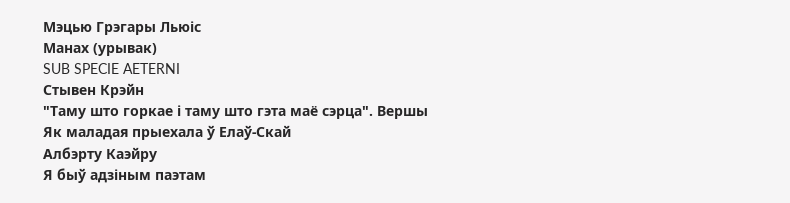Мэцью Грэгары Льюіс
Манах (урывак)
SUB SPECIE AETERNI
Стывен Крэйн
"Таму што горкае і таму што гэта маё сэрца". Вершы
Як маладая прыехала ў Елаў-Скай
Албэрту Каэйру
Я быў адзіным паэтам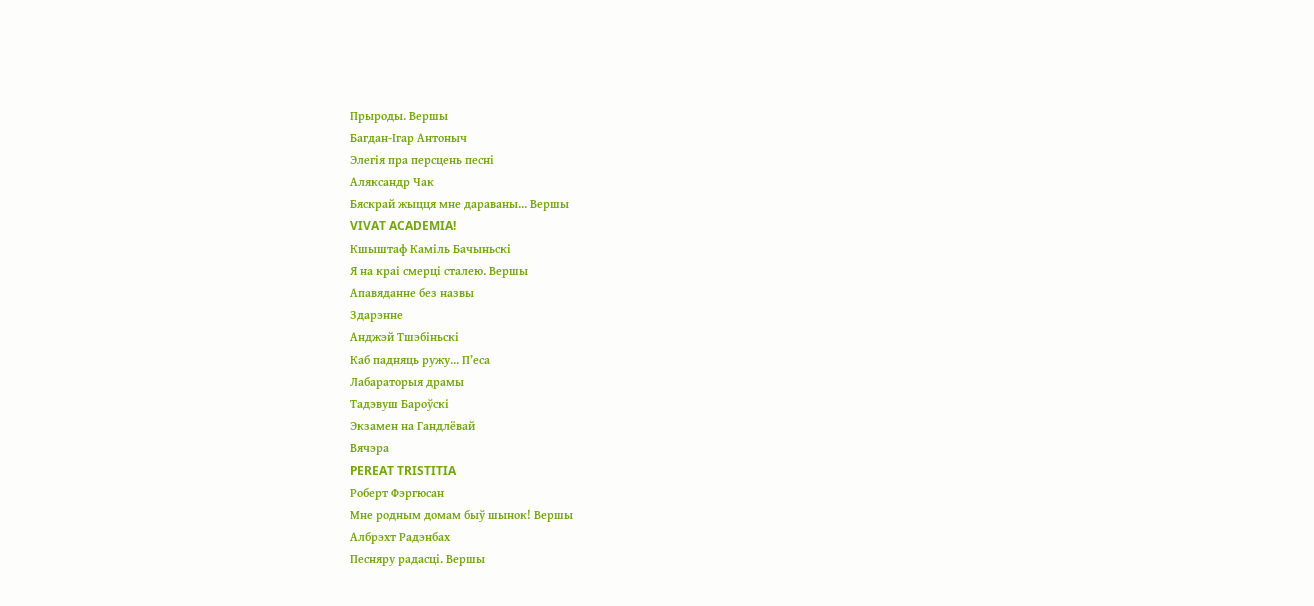Прыроды. Вершы
Багдан-Ігар Антоныч
Элегія пра персцень песні
Аляксандр Чак
Бяскрай жыцця мне дараваны... Вершы
VIVAT ACADEMIA!
Кшыштаф Каміль Бачыньскі
Я на краі смерці сталею. Вершы
Апавяданне без назвы
Здарэнне
Анджэй Тшэбіньскі
Каб падняць ружу... П’еса
Лабараторыя драмы
Тадэвуш Бароўскі
Экзамен на Гандлёвай
Вячэра
PEREAT TRISTITIA
Роберт Фэргюсан
Мне родным домам быў шынок! Вершы
Албрэхт Радэнбах
Песняру радасці. Вершы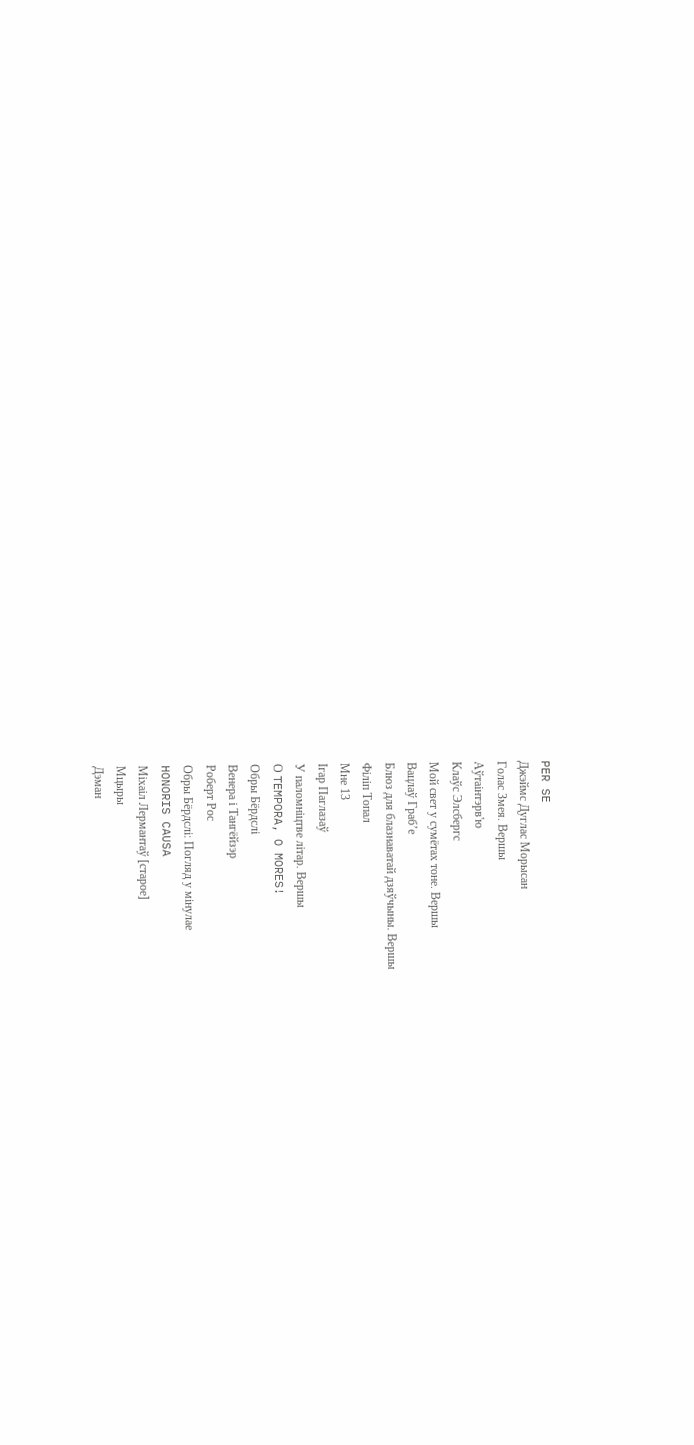PER SE
Джэймс Дуглас Морысан
Голас Змея. Вершы
Аўтаінтэрв'ю
Клаўс Элсбергс
Мой свет у сумётах тоне. Вершы
Вацлаў Граб’е
Блюз для блазнаватай дзяўчыны. Вершы
Філіп Топал
Мне 13
Ігар Паглазаў
У паломніцтве літар. Вершы
О TEMPORA, O MORES!
Обры Бёрдслі
Венера і Тангёйзэр
Роберт Рос
Обры Бёрдслі: Погляд у мінулае
HONORIS CAUSA
Міхаіл Лермантаў [старое]
Мцыры
Дэман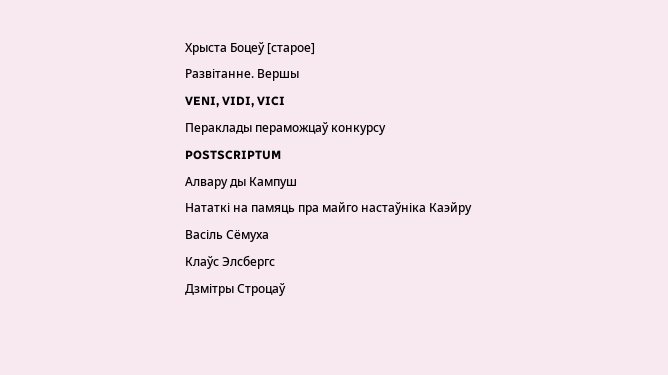Хрыста Боцеў [старое]
Развітанне. Вершы
VENI, VIDI, VICI
Пераклады пераможцаў конкурсу
POSTSCRIPTUM
Алвару ды Кампуш
Нататкі на памяць пра майго настаўніка Каэйру
Васіль Сёмуха
Клаўс Элсбергс
Дзмітры Строцаў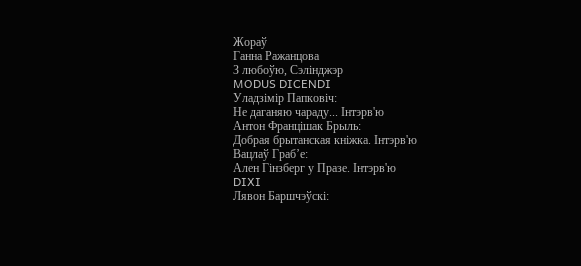Жораў
Ганна Ражанцова
З любоўю, Сэлінджэр
MODUS DICENDI
Уладзімір Папковіч:
Не даганяю чараду... Інтэрв'ю
Антон Францішак Брыль:
Добрая брытанская кніжка. Інтэрв'ю
Вацлаў Граб’е:
Ален Гінзберг у Празе. Інтэрв'ю
DIXI
Лявон Баршчэўскі: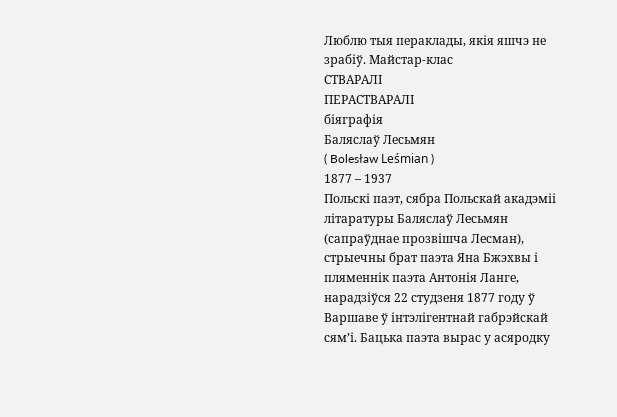Люблю тыя пераклады, якія яшчэ не зрабіў. Майстар-клас
СТВАРАЛІ
ПЕРАСТВАРАЛІ
біяграфія
Баляслаў Лесьмян
( Bolesław Leśmian )
1877 – 1937
Польскі паэт, сябра Польскай акадэміі літаратуры Баляслаў Лесьмян (сапраўднае прозвішча Лесман), стрыечны брат паэта Яна Бжэхвы і пляменнік паэта Антонія Ланге, нарадзіўся 22 студзеня 1877 году ў Варшаве ў інтэлігентнай габрэйскай сям’і. Бацька паэта вырас у асяродку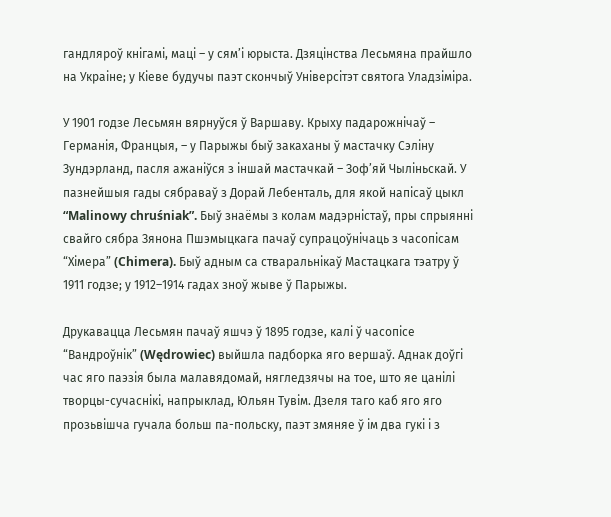гандляроў кнігамі, маці – у сям’і юрыста. Дзяцінства Лесьмяна прайшло на Украіне; у Кіеве будучы паэт скончыў Універсітэт святога Уладзіміра.

У 1901 годзе Лесьмян вярнуўся ў Варшаву. Крыху падарожнічаў – Германія, Францыя, – у Парыжы быў закаханы ў мастачку Сэліну Зундэрланд, пасля ажаніўся з іншай мастачкай – Зоф’яй Чыліньскай. У пазнейшыя гады сябраваў з Дорай Лебенталь, для якой напісаў цыкл “Malinowy chruśniak”. Быў знаёмы з колам мадэрністаў, пры спрыянні свайго сябра Зянона Пшэмыцкага пачаў супрацоўнічаць з часопісам “Хімера” (Chimera). Быў адным са стваральнікаў Мастацкага тэатру ў 1911 годзе; у 1912–1914 гадах зноў жыве ў Парыжы.

Друкавацца Лесьмян пачаў яшчэ ў 1895 годзе, калі ў часопісе “Вандроўнік” (Wędrowiec) выйшла падборка яго вершаў. Аднак доўгі час яго паэзія была малавядомай, нягледзячы на тое, што яе цанілі творцы-сучаснікі, напрыклад, Юльян Тувім. Дзеля таго каб яго яго прозьвішча гучала больш па-польску, паэт змяняе ў ім два гукі і з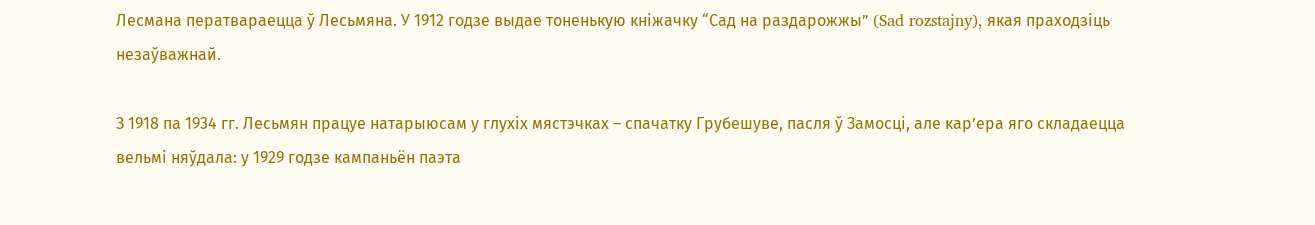Лесмана ператвараецца ў Лесьмяна. У 1912 годзе выдае тоненькую кніжачку “Сад на раздарожжы” (Sad rozstajny), якая праходзіць незаўважнай.

З 1918 па 1934 гг. Лесьмян працуе натарыюсам у глухіх мястэчках – спачатку Грубешуве, пасля ў Замосці, але кар’ера яго складаецца вельмі няўдала: у 1929 годзе кампаньён паэта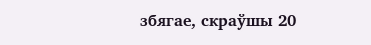збягае, скраўшы 20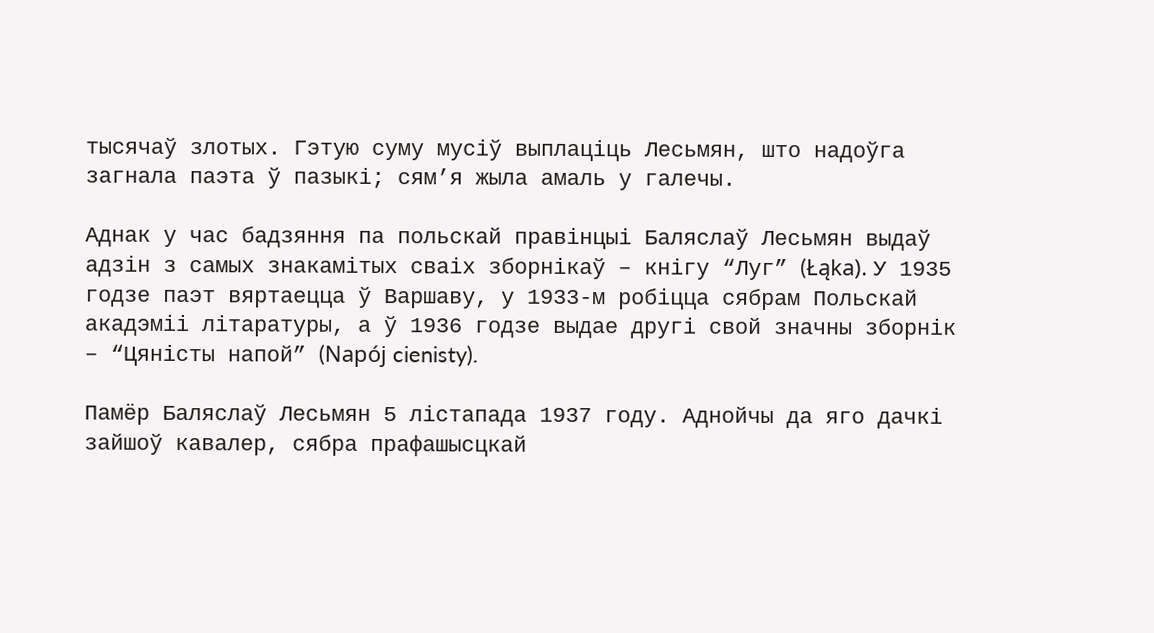тысячаў злотых. Гэтую суму мусіў выплаціць Лесьмян, што надоўга загнала паэта ў пазыкі; сям’я жыла амаль у галечы.

Аднак у час бадзяння па польскай правінцыі Баляслаў Лесьмян выдаў адзін з самых знакамітых сваіх зборнікаў – кнігу “Луг” (Łąka). У 1935 годзе паэт вяртаецца ў Варшаву, у 1933-м робіцца сябрам Польскай акадэміі літаратуры, а ў 1936 годзе выдае другі свой значны зборнік – “Цяністы напой” (Napój cienisty).

Памёр Баляслаў Лесьмян 5 лістапада 1937 году. Аднойчы да яго дачкі зайшоў кавалер, сябра прафашысцкай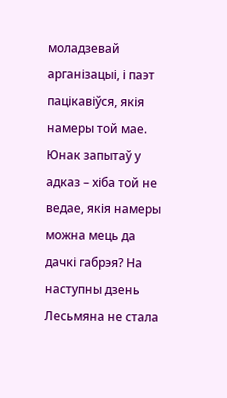моладзевай арганізацыі, і паэт пацікавіўся, якія намеры той мае. Юнак запытаў у адказ – хіба той не ведае, якія намеры можна мець да дачкі габрэя? На наступны дзень Лесьмяна не стала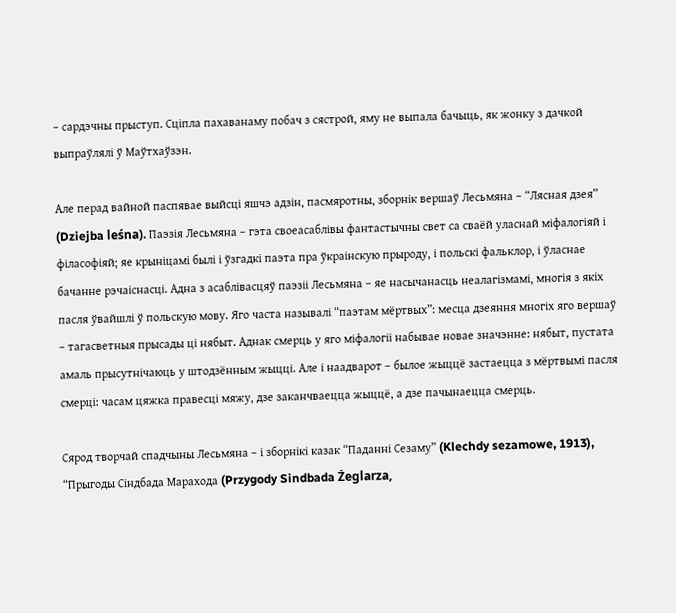– сардэчны прыступ. Сціпла пахаванаму побач з сястрой, яму не выпала бачыць, як жонку з дачкой выпраўлялі ў Маўтхаўзэн.

Але перад вайной паспявае выйсці яшчэ адзін, пасмяротны, зборнік вершаў Лесьмяна – “Лясная дзея” (Dziejba leśna). Паэзія Лесьмяна – гэта своеасаблівы фантастычны свет са сваёй уласнай міфалогіяй і філасофіяй; яе крыніцамі былі і ўзгадкі паэта пра ўкраінскую прыроду, і польскі фальклор, і ўласнае бачанне рэчаіснасці. Адна з асаблівасцяў паэзіі Лесьмяна – яе насычанасць неалагізмамі, многія з якіх пасля ўвайшлі ў польскую мову. Яго часта называлі “паэтам мёртвых”: месца дзеяння многіх яго вершаў – тагасветныя прысады ці нябыт. Аднак смерць у яго міфалогіі набывае новае значэнне: нябыт, пустата амаль прысутнічаюць у штодзённым жыцці. Але і наадварот – былое жыццё застаецца з мёртвымі пасля смерці: часам цяжка правесці мяжу, дзе заканчваецца жыццё, а дзе пачынаецца смерць.

Сярод творчай спадчыны Лесьмяна – і зборнікі казак “Паданні Сезаму” (Klechdy sezamowe, 1913), “Прыгоды Сіндбада Марахода (Przygody Sindbada Żeglarza,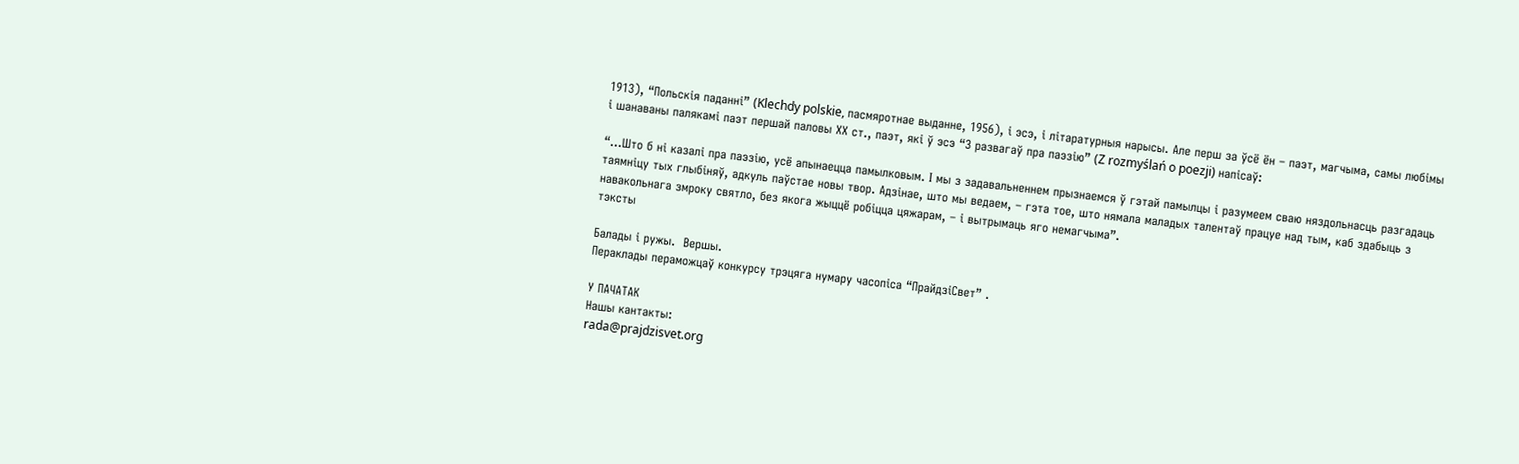1913), “Польскія паданні” (Klechdy polskie, пасмяротнае выданне, 1956), і эсэ, і літаратурныя нарысы. Але перш за ўсё ён – паэт, магчыма, самы любімы і шанаваны палякамі паэт першай паловы ХХ ст., паэт, які ў эсэ “З развагаў пра паэзію” (Z rozmyślań o poezji) напісаў:

“...Што б ні казалі пра паэзію, усё апынаецца памылковым. І мы з задавальненнем прызнаемся ў гэтай памылцы і разумеем сваю няздольнасць разгадаць таямніцу тых глыбіняў, адкуль паўстае новы твор. Адзінае, што мы ведаем, – гэта тое, што нямала маладых талентаў працуе над тым, каб здабыць з навакольнага змроку святло, без якога жыццё робіцца цяжарам, – і вытрымаць яго немагчыма”.
тэксты

Балады і ружы.  Вершы.
Пераклады пераможцаў конкурсу трэцяга нумару часопіса “ПрайдзіСвет” .

У ПАЧАТАК
Нашы кантакты:
rada@prajdzisvet.org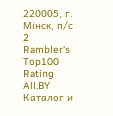220005, г. Мінск, п/с 2
Rambler's Top100
Rating All.BY
Каталог и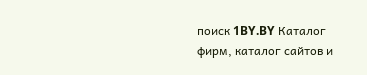поиск 1BY.BY Каталог фирм, каталог сайтов и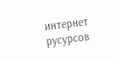интернет русурсов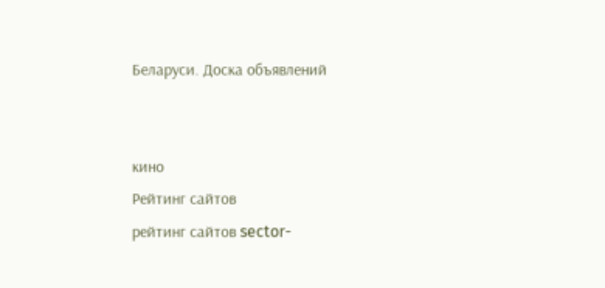Беларуси. Доска объявлений


кино
Рейтинг сайтов
рейтинг сайтов sector-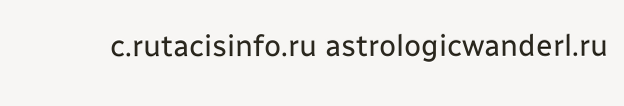c.rutacisinfo.ru astrologicwanderl.ru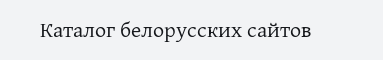Каталог белорусских сайтов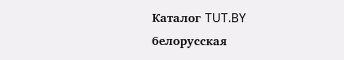Каталог TUT.BY
белорусская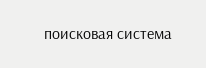поисковая система